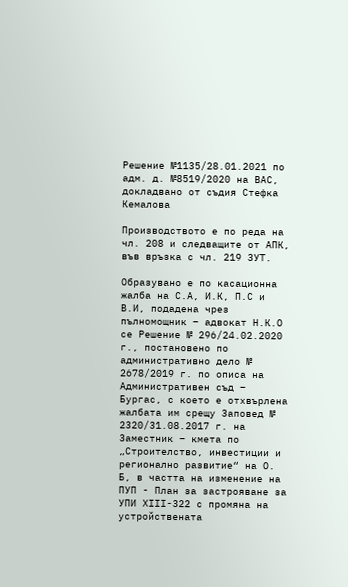Решение №1135/28.01.2021 по адм. д. №8519/2020 на ВАС, докладвано от съдия Стефка Кемалова

Производството е по реда на чл. 208 и следващите от АПК, във връзка с чл. 219 ЗУТ.

Образувано е по касационна жалба на С.А, И.К, П.С и В.И, подадена чрез пълномощник – адвокат Н.К.О се Решение № 296/24.02.2020 г., постановено по административно дело № 2678/2019 г. по описа на Административен съд – Бургас, с което е отхвърлена жалбата им срещу Заповед № 2320/31.08.2017 г. на Заместник – кмета по „Строителство, инвестиции и регионално развитие“ на О. Б, в частта на изменение на ПУП - План за застрояване за УПИ XIII-322 с промяна на устройствената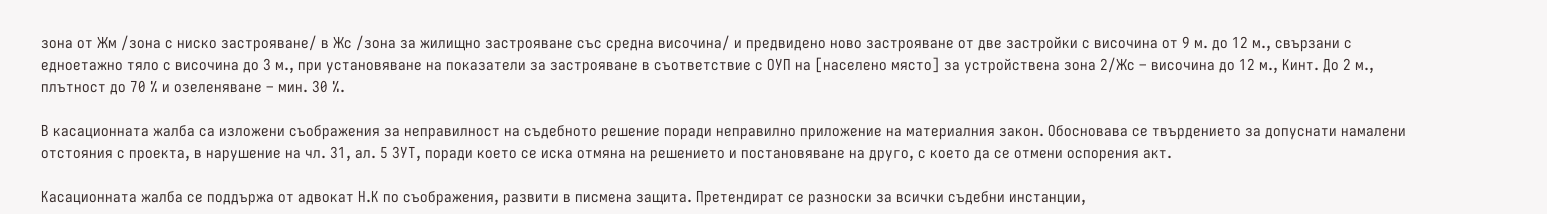зона от Жм /зона с ниско застрояване/ в Жс /зона за жилищно застрояване със средна височина/ и предвидено ново застрояване от две застройки с височина от 9 м. до 12 м., свързани с едноетажно тяло с височина до 3 м., при установяване на показатели за застрояване в съответствие с ОУП на [населено място] за устройствена зона 2/Жс – височина до 12 м., Кинт. До 2 м., плътност до 70 % и озеленяване – мин. 30 %.

В касационната жалба са изложени съображения за неправилност на съдебното решение поради неправилно приложение на материалния закон. Обосновава се твърдението за допуснати намалени отстояния с проекта, в нарушение на чл. 31, ал. 5 ЗУТ, поради което се иска отмяна на решението и постановяване на друго, с което да се отмени оспорения акт.

Касационната жалба се поддържа от адвокат Н.К по съображения, развити в писмена защита. Претендират се разноски за всички съдебни инстанции,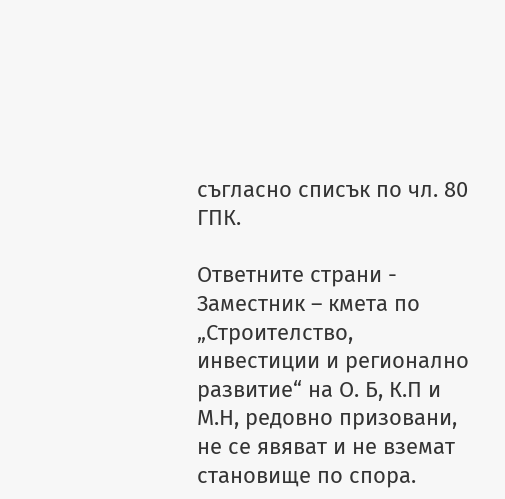съгласно списък по чл. 80 ГПК.

Ответните страни - Заместник – кмета по „Строителство, инвестиции и регионално развитие“ на О. Б, К.П и М.Н, редовно призовани, не се явяват и не вземат становище по спора.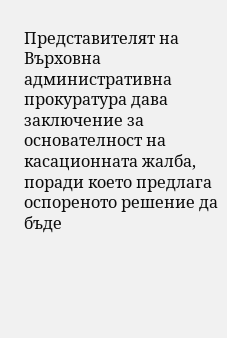Представителят на Върховна административна прокуратура дава заключение за основателност на касационната жалба, поради което предлага оспореното решение да бъде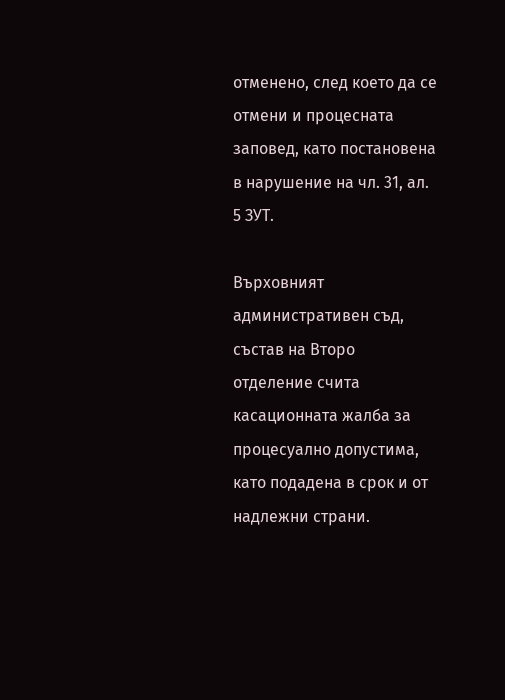отменено, след което да се отмени и процесната заповед, като постановена в нарушение на чл. 31, ал. 5 ЗУТ.

Върховният административен съд, състав на Второ отделение счита касационната жалба за процесуално допустима, като подадена в срок и от надлежни страни.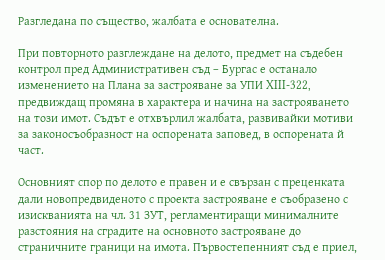Разгледана по същество, жалбата е основателна.

При повторното разглеждане на делото, предмет на съдебен контрол пред Административен съд – Бургас е останало изменението на Плана за застрояване за УПИ XIII-322, предвиждащ промяна в характера и начина на застрояването на този имот. Съдът е отхвърлил жалбата, развивайки мотиви за законосъобразност на оспорената заповед, в оспорената й част.

Основният спор по делото е правен и е свързан с преценката дали новопредвиденото с проекта застрояване е съобразено с изискванията на чл. 31 ЗУТ, регламентиращи минималните разстояния на сградите на основното застрояване до страничните граници на имота. Първостепенният съд е приел,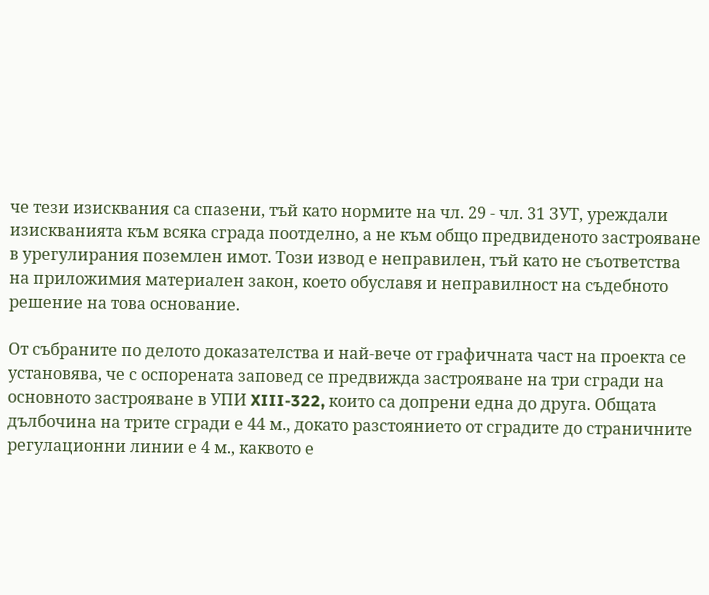че тези изисквания са спазени, тъй като нормите на чл. 29 - чл. 31 ЗУТ, уреждали изискванията към всяка сграда поотделно, а не към общо предвиденото застрояване в урегулирания поземлен имот. Този извод е неправилен, тъй като не съответства на приложимия материален закон, което обуславя и неправилност на съдебното решение на това основание.

От събраните по делото доказателства и най-вече от графичната част на проекта се установява, че с оспорената заповед се предвижда застрояване на три сгради на основното застрояване в УПИ XIII-322, които са допрени една до друга. Общата дълбочина на трите сгради е 44 м., докато разстоянието от сградите до страничните регулационни линии е 4 м., каквото е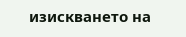изискването на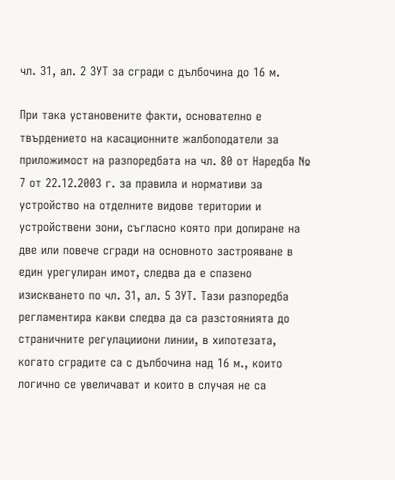чл. 31, ал. 2 ЗУТ за сгради с дълбочина до 16 м.

При така установените факти, основателно е твърдението на касационните жалбоподатели за приложимост на разпоредбата на чл. 80 от Наредба № 7 от 22.12.2003 г. за правила и нормативи за устройство на отделните видове територии и устройствени зони, съгласно която при допиране на две или повече сгради на основното застрояване в един урегулиран имот, следва да е спазено изискването по чл. 31, ал. 5 ЗУТ. Тази разпоредба регламентира какви следва да са разстоянията до страничните регулацииони линии, в хипотезата, когато сградите са с дълбочина над 16 м., които логично се увеличават и които в случая не са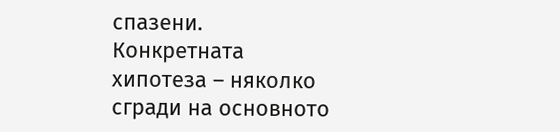спазени. Конкретната хипотеза – няколко сгради на основното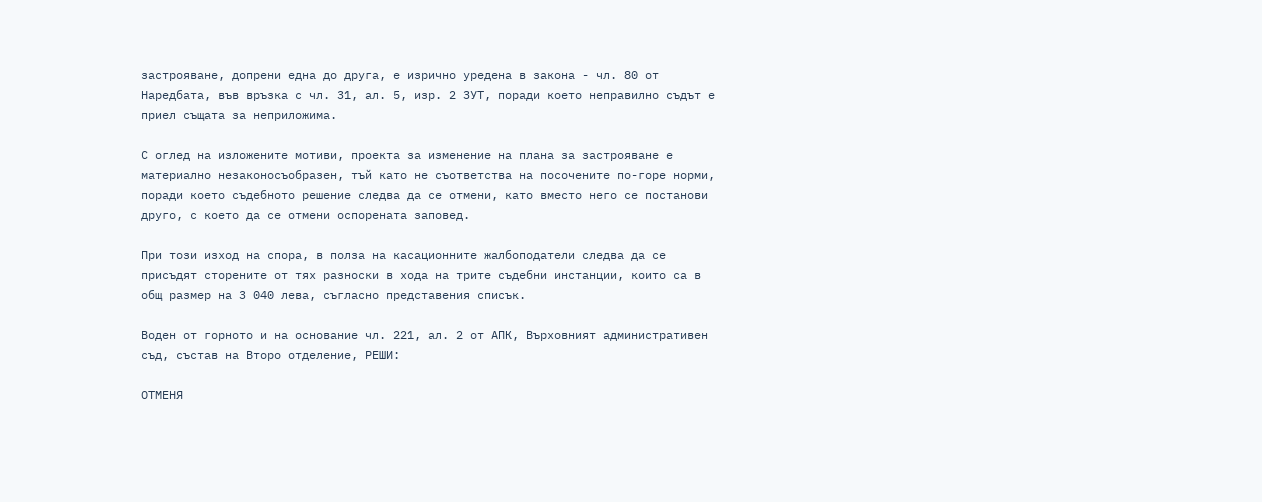застрояване, допрени една до друга, е изрично уредена в закона - чл. 80 от Наредбата, във връзка с чл. 31, ал. 5, изр. 2 ЗУТ, поради което неправилно съдът е приел същата за неприложима.

С оглед на изложените мотиви, проекта за изменение на плана за застрояване е материално незаконосъобразен, тъй като не съответства на посочените по-горе норми, поради което съдебното решение следва да се отмени, като вместо него се постанови друго, с което да се отмени оспорената заповед.

При този изход на спора, в полза на касационните жалбоподатели следва да се присъдят сторените от тях разноски в хода на трите съдебни инстанции, които са в общ размер на 3 040 лева, съгласно представения списък.

Воден от горното и на основание чл. 221, ал. 2 от АПК, Върховният административен съд, състав на Второ отделение, РЕШИ:

ОТМЕНЯ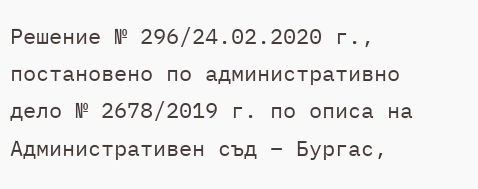Решение № 296/24.02.2020 г., постановено по административно дело № 2678/2019 г. по описа на Административен съд – Бургас,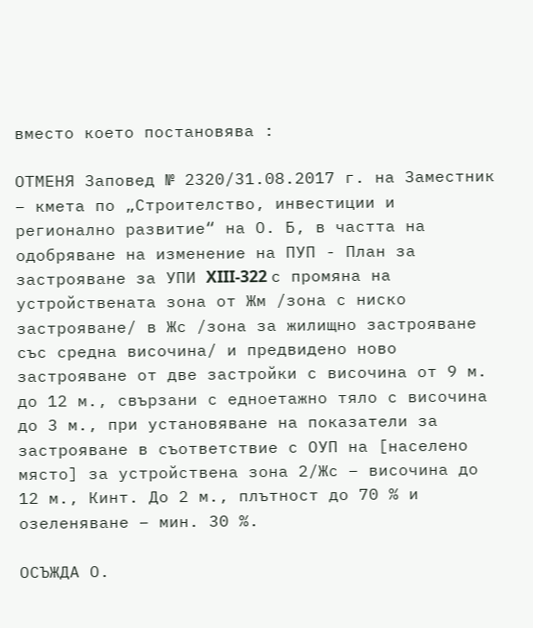вместо което постановява :

ОТМЕНЯ Заповед № 2320/31.08.2017 г. на Заместник – кмета по „Строителство, инвестиции и регионално развитие“ на О. Б, в частта на одобряване на изменение на ПУП - План за застрояване за УПИ XIII-322 с промяна на устройствената зона от Жм /зона с ниско застрояване/ в Жс /зона за жилищно застрояване със средна височина/ и предвидено ново застрояване от две застройки с височина от 9 м. до 12 м., свързани с едноетажно тяло с височина до 3 м., при установяване на показатели за застрояване в съответствие с ОУП на [населено място] за устройствена зона 2/Жс – височина до 12 м., Кинт. До 2 м., плътност до 70 % и озеленяване – мин. 30 %.

ОСЪЖДА О.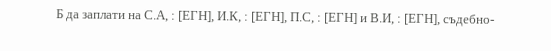Б да заплати на С.А, : [ЕГН], И.К, : [ЕГН], П.С, : [ЕГН] и В.И, : [ЕГН], съдебно-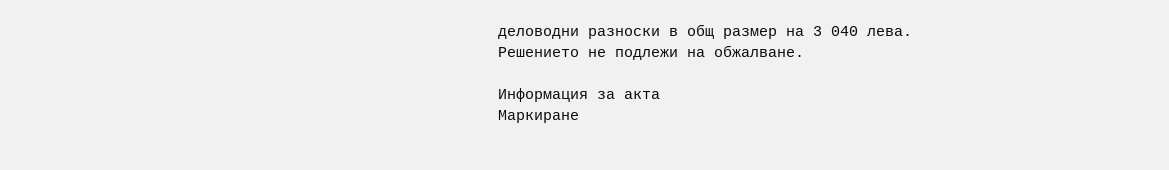деловодни разноски в общ размер на 3 040 лева. Решението не подлежи на обжалване.

Информация за акта
Маркиране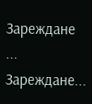Зареждане ...
Зареждане...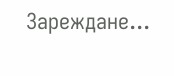Зареждане...